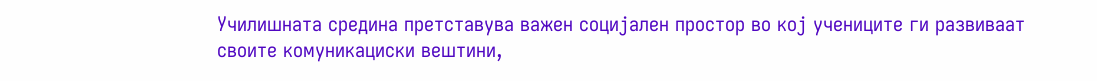Училишната средина претставува важен социјален простор во кој учениците ги развиваат своите комуникациски вештини,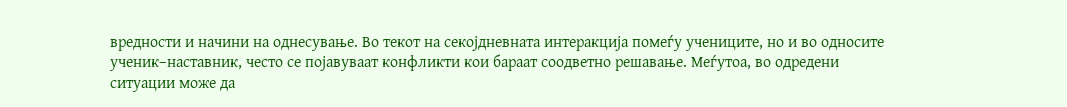вредности и начини на однесување. Во текот на секојдневната интеракција помеѓу учениците, но и во односите ученик–наставник, често се појавуваат конфликти кои бараат соодветно решавање. Меѓутоа, во одредени ситуации може да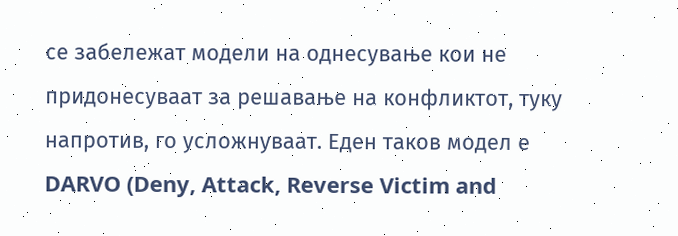се забележат модели на однесување кои не придонесуваат за решавање на конфликтот, туку напротив, го усложнуваат. Еден таков модел е DARVO (Deny, Attack, Reverse Victim and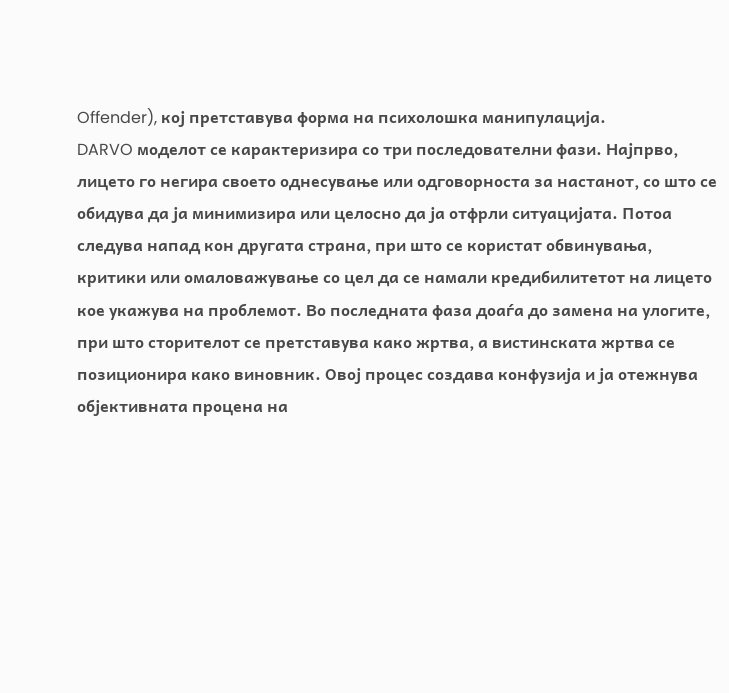Offender), кој претставува форма на психолошка манипулација.
DARVO моделот се карактеризира со три последователни фази. Најпрво, лицето го негира своето однесување или одговорноста за настанот, со што се обидува да ја минимизира или целосно да ја отфрли ситуацијата. Потоа следува напад кон другата страна, при што се користат обвинувања, критики или омаловажување со цел да се намали кредибилитетот на лицето кое укажува на проблемот. Во последната фаза доаѓа до замена на улогите, при што сторителот се претставува како жртва, а вистинската жртва се позиционира како виновник. Овој процес создава конфузија и ја отежнува објективната процена на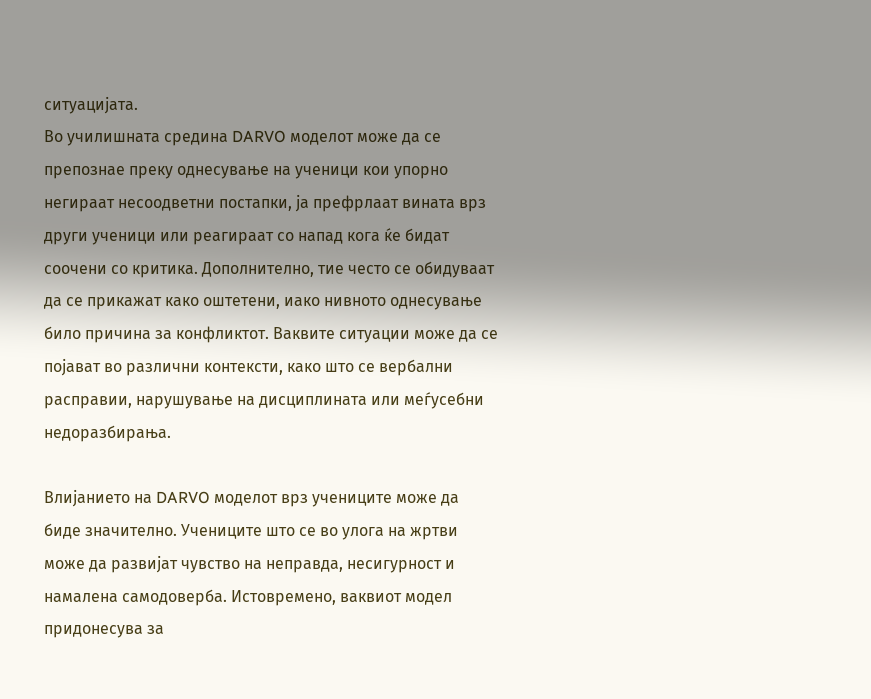ситуацијата.
Во училишната средина DARVO моделот може да се препознае преку однесување на ученици кои упорно негираат несоодветни постапки, ја префрлаат вината врз други ученици или реагираат со напад кога ќе бидат соочени со критика. Дополнително, тие често се обидуваат да се прикажат како оштетени, иако нивното однесување било причина за конфликтот. Ваквите ситуации може да се појават во различни контексти, како што се вербални расправии, нарушување на дисциплината или меѓусебни недоразбирања.

Влијанието на DARVO моделот врз учениците може да биде значително. Учениците што се во улога на жртви може да развијат чувство на неправда, несигурност и намалена самодоверба. Истовремено, ваквиот модел придонесува за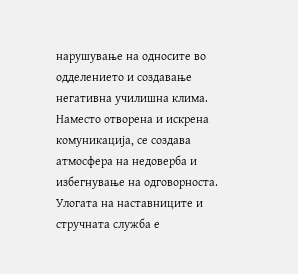нарушување на односите во одделението и создавање негативна училишна клима. Наместо отворена и искрена комуникација, се создава атмосфера на недоверба и избегнување на одговорноста.
Улогата на наставниците и стручната служба е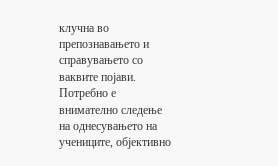клучна во препознавањето и справувањето со ваквите појави. Потребно е внимателно следење на однесувањето на учениците, објективно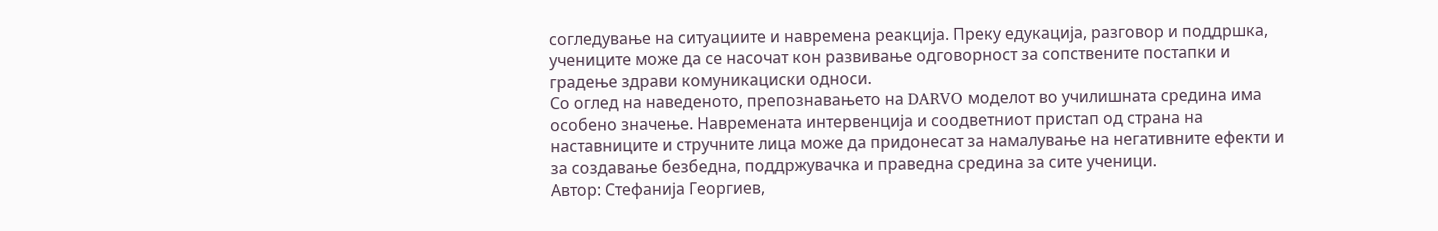согледување на ситуациите и навремена реакција. Преку едукација, разговор и поддршка, учениците може да се насочат кон развивање одговорност за сопствените постапки и градење здрави комуникациски односи.
Со оглед на наведеното, препознавањето на DARVO моделот во училишната средина има особено значење. Навремената интервенција и соодветниот пристап од страна на наставниците и стручните лица може да придонесат за намалување на негативните ефекти и за создавање безбедна, поддржувачка и праведна средина за сите ученици.
Автор: Стефанија Георгиев,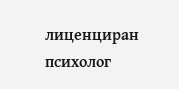лиценциран психолог